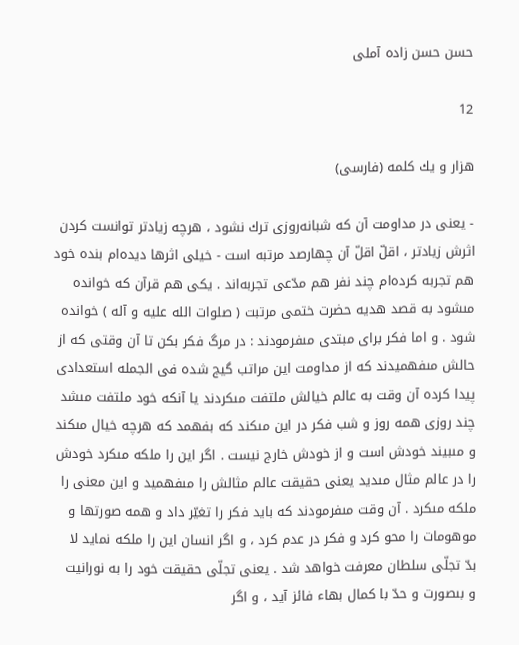حسن حسن زاده آملى

12

هزار و يك كلمه (فارسى)

- يعنى در مداومت آن كه شبانه‌روزى ترك نشود ، هرچه زيادتر توانست كردن اثرش زيادتر ، اقلّ اقلّ آن چهارصد مرتبه است - خيلى اثرها ديده‌ام بنده خود هم تجربه كرده‌ام چند نفر هم مدّعى تجربه‌اند . يكى هم قرآن كه خوانده مىشود به قصد هديه حضرت ختمى مرتبت ( صلوات الله عليه و آله ) خوانده شود . و اما فكر براى مبتدى مىفرمودند : در مرگ فكر بكن تا آن وقتى كه از حالش مىفهميدند كه از مداومت اين مراتب گيج شده فى الجمله استعدادى پيدا كرده آن وقت به عالم خيالش ملتفت مىكردند يا آنكه خود ملتفت مىشد چند روزى همه روز و شب فكر در اين مىكند كه بفهمد كه هرچه خيال مىكند و مىبيند خودش است و از خودش خارج نيست . اگر اين را ملكه مىكرد خودش را در عالم مثال مىديد يعنى حقيقت عالم مثالش را مىفهميد و اين معنى را ملكه مىكرد . آن وقت مىفرمودند كه بايد فكر را تغيّر داد و همه صورتها و موهومات را محو كرد و فكر در عدم كرد ، و اگر انسان اين را ملكه نمايد لا بدّ تجلّى سلطان معرفت خواهد شد . يعنى تجلّى حقيقت خود را به نورانيت و بىصورت و حدّ با كمال بهاء فائز آيد ، و اگر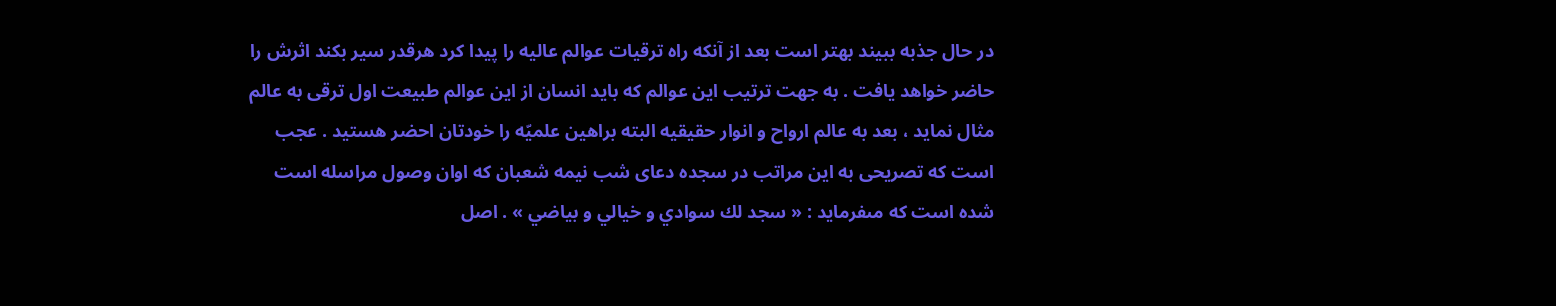در حال جذبه ببيند بهتر است بعد از آنكه راه ترقيات عوالم عاليه را پيدا كرد هرقدر سير بكند اثرش را حاضر خواهد يافت . به جهت ترتيب اين عوالم كه بايد انسان از اين عوالم طبيعت اول ترقى به عالم مثال نمايد ، بعد به عالم ارواح و انوار حقيقيه البته براهين علميّه را خودتان احضر هستيد . عجب است كه تصريحى به اين مراتب در سجده دعاى شب نيمه شعبان كه اوان وصول مراسله است شده است كه مىفرمايد : « سجد لك سوادي و خيالي و بياضي » . اصل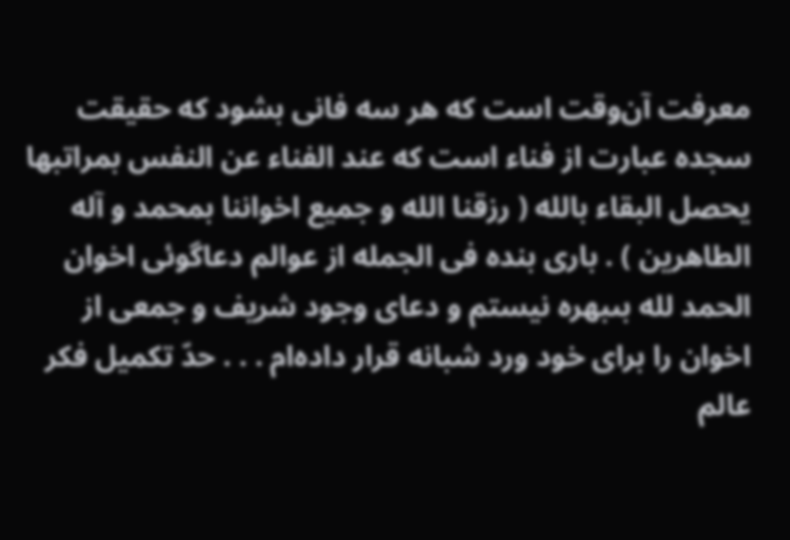معرفت آن‌وقت است كه هر سه فانى بشود كه حقيقت سجده عبارت از فناء است كه عند الفناء عن النفس بمراتبها يحصل البقاء بالله ( رزقنا الله و جميع اخواننا بمحمد و آله الطاهرين ) . بارى بنده فى الجمله از عوالم دعاگوئى اخوان الحمد لله بىبهره نيستم و دعاى وجود شريف و جمعى از اخوان را براى خود ورد شبانه قرار داده‌ام . . . حدّ تكميل فكر عالم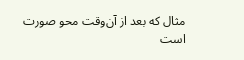مثال كه بعد از آن‌وقت محو صورت است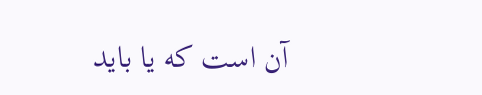آن است كه يا بايد